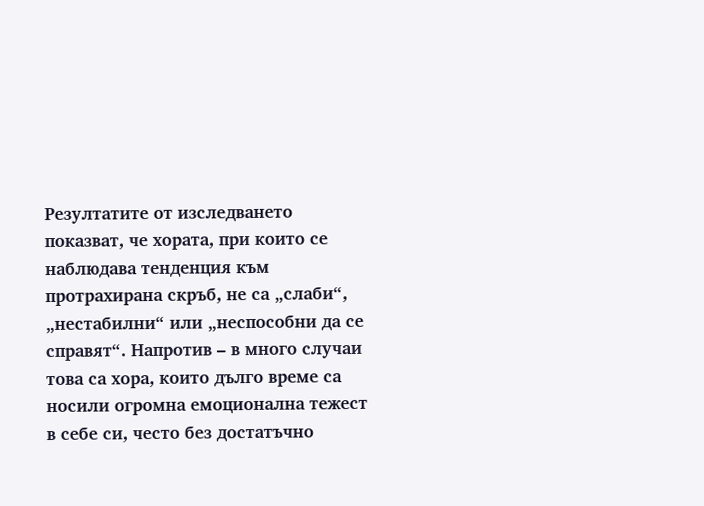Резултатите от изследването показват, че хората, при които се наблюдава тенденция към протрахирана скръб, не са „слаби“, „нестабилни“ или „неспособни да се справят“. Напротив – в много случаи това са хора, които дълго време са носили огромна емоционална тежест в себе си, често без достатъчно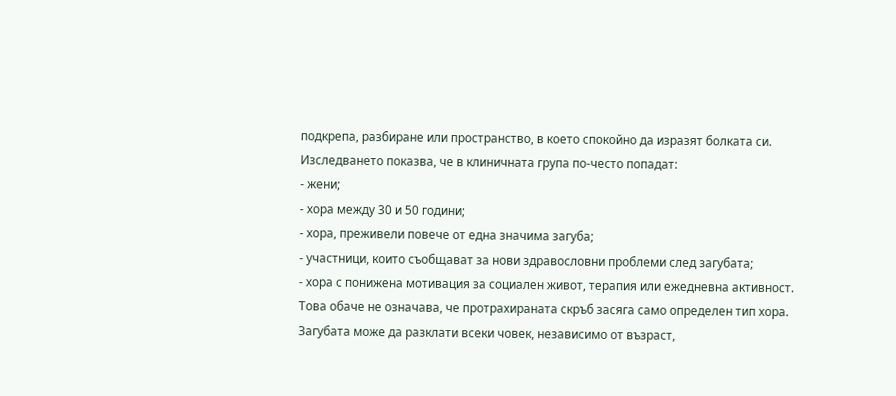подкрепа, разбиране или пространство, в което спокойно да изразят болката си.
Изследването показва, че в клиничната група по-често попадат:
- жени;
- хора между 30 и 50 години;
- хора, преживели повече от една значима загуба;
- участници, които съобщават за нови здравословни проблеми след загубата;
- хора с понижена мотивация за социален живот, терапия или ежедневна активност.
Това обаче не означава, че протрахираната скръб засяга само определен тип хора. Загубата може да разклати всеки човек, независимо от възраст,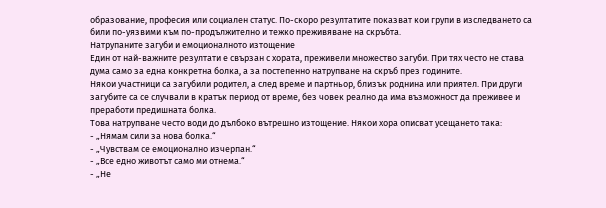образование, професия или социален статус. По-скоро резултатите показват кои групи в изследването са били по-уязвими към по-продължително и тежко преживяване на скръбта.
Натрупаните загуби и емоционалното изтощение
Един от най-важните резултати е свързан с хората, преживели множество загуби. При тях често не става дума само за една конкретна болка, а за постепенно натрупване на скръб през годините.
Някои участници са загубили родител, а след време и партньор, близък роднина или приятел. При други загубите са се случвали в кратък период от време, без човек реално да има възможност да преживее и преработи предишната болка.
Това натрупване често води до дълбоко вътрешно изтощение. Някои хора описват усещането така:
- „Нямам сили за нова болка.“
- „Чувствам се емоционално изчерпан.“
- „Все едно животът само ми отнема.“
- „Не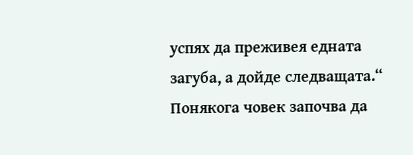успях да преживея едната загуба, а дойде следващата.“
Понякога човек започва да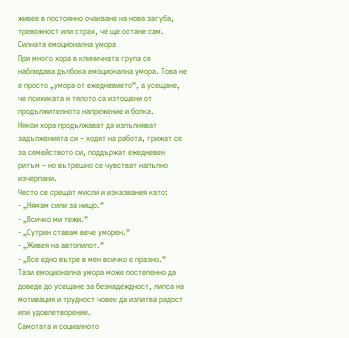живее в постоянно очакване на нова загуба, тревожност или страх, че ще остане сам.
Силната емоционална умора
При много хора в клиничната група се наблюдава дълбока емоционална умора. Това не е просто „умора от ежедневието“, а усещане, че психиката и тялото са изтощени от продължителното напрежение и болка.
Някои хора продължават да изпълняват задълженията си – ходят на работа, грижат се за семейството си, поддържат ежедневен ритъм – но вътрешно се чувстват напълно изчерпани.
Често се срещат мисли и изказвания като:
- „Нямам сили за нищо.“
- „Всичко ми тежи.“
- „Сутрин ставам вече уморен.“
- „Живея на автопилот.“
- „Все едно вътре в мен всичко е празно.“
Тази емоционална умора може постепенно да доведе до усещане за безнадеждност, липса на мотивация и трудност човек да изпитва радост или удовлетворение.
Самотата и социалното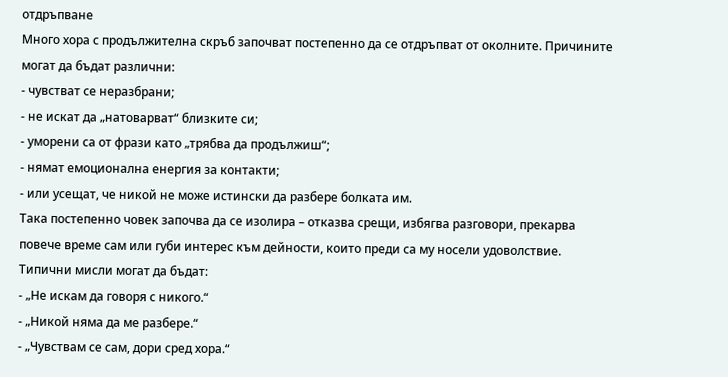отдръпване
Много хора с продължителна скръб започват постепенно да се отдръпват от околните. Причините могат да бъдат различни:
- чувстват се неразбрани;
- не искат да „натоварват“ близките си;
- уморени са от фрази като „трябва да продължиш“;
- нямат емоционална енергия за контакти;
- или усещат, че никой не може истински да разбере болката им.
Така постепенно човек започва да се изолира – отказва срещи, избягва разговори, прекарва повече време сам или губи интерес към дейности, които преди са му носели удоволствие.
Типични мисли могат да бъдат:
- „Не искам да говоря с никого.“
- „Никой няма да ме разбере.“
- „Чувствам се сам, дори сред хора.“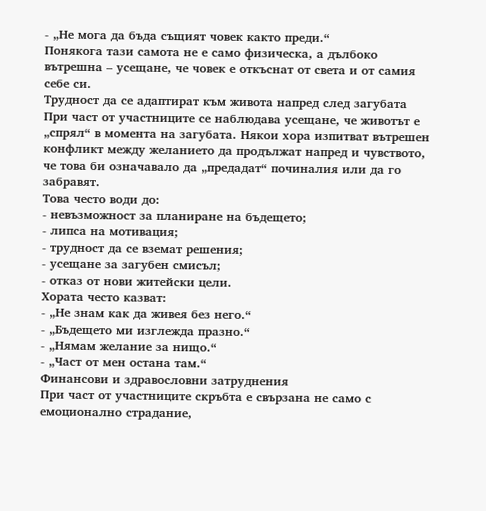- „Не мога да бъда същият човек както преди.“
Понякога тази самота не е само физическа, а дълбоко вътрешна – усещане, че човек е откъснат от света и от самия себе си.
Трудност да се адаптират към живота напред след загубата
При част от участниците се наблюдава усещане, че животът е „спрял“ в момента на загубата. Някои хора изпитват вътрешен конфликт между желанието да продължат напред и чувството, че това би означавало да „предадат“ починалия или да го забравят.
Това често води до:
- невъзможност за планиране на бъдещето;
- липса на мотивация;
- трудност да се вземат решения;
- усещане за загубен смисъл;
- отказ от нови житейски цели.
Хората често казват:
- „Не знам как да живея без него.“
- „Бъдещето ми изглежда празно.“
- „Нямам желание за нищо.“
- „Част от мен остана там.“
Финансови и здравословни затруднения
При част от участниците скръбта е свързана не само с емоционално страдание,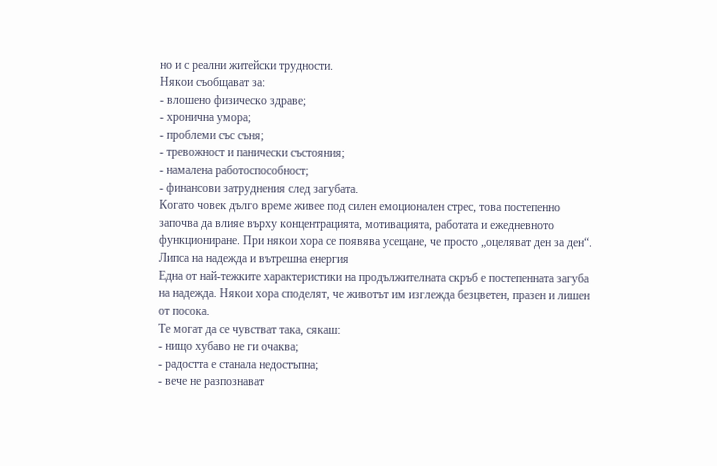но и с реални житейски трудности.
Някои съобщават за:
- влошено физическо здраве;
- хронична умора;
- проблеми със съня;
- тревожност и панически състояния;
- намалена работоспособност;
- финансови затруднения след загубата.
Когато човек дълго време живее под силен емоционален стрес, това постепенно започва да влияе върху концентрацията, мотивацията, работата и ежедневното функциониране. При някои хора се появява усещане, че просто „оцеляват ден за ден“.
Липса на надежда и вътрешна енергия
Една от най-тежките характеристики на продължителната скръб е постепенната загуба на надежда. Някои хора споделят, че животът им изглежда безцветен, празен и лишен от посока.
Те могат да се чувстват така, сякаш:
- нищо хубаво не ги очаква;
- радостта е станала недостъпна;
- вече не разпознават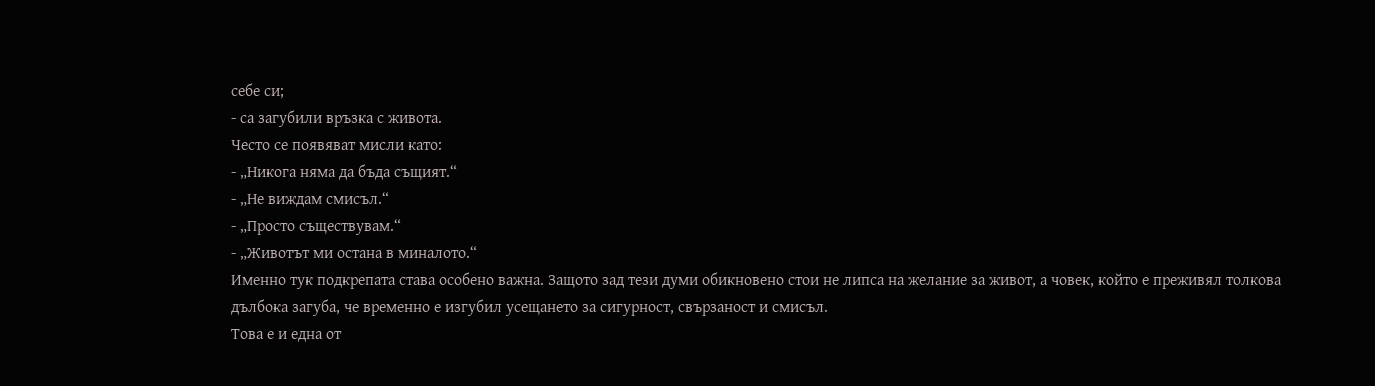себе си;
- са загубили връзка с живота.
Често се появяват мисли като:
- „Никога няма да бъда същият.“
- „Не виждам смисъл.“
- „Просто съществувам.“
- „Животът ми остана в миналото.“
Именно тук подкрепата става особено важна. Защото зад тези думи обикновено стои не липса на желание за живот, а човек, който е преживял толкова дълбока загуба, че временно е изгубил усещането за сигурност, свързаност и смисъл.
Това е и една от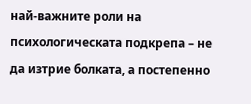най-важните роли на психологическата подкрепа – не да изтрие болката, а постепенно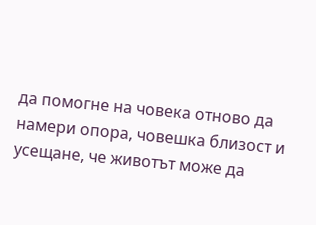да помогне на човека отново да намери опора, човешка близост и усещане, че животът може да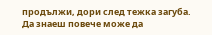продължи, дори след тежка загуба.
Да знаеш повече може да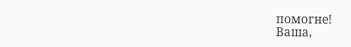помогне!
Ваша,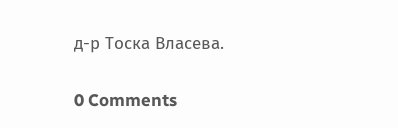д-р Тоска Власева.

0 Comments